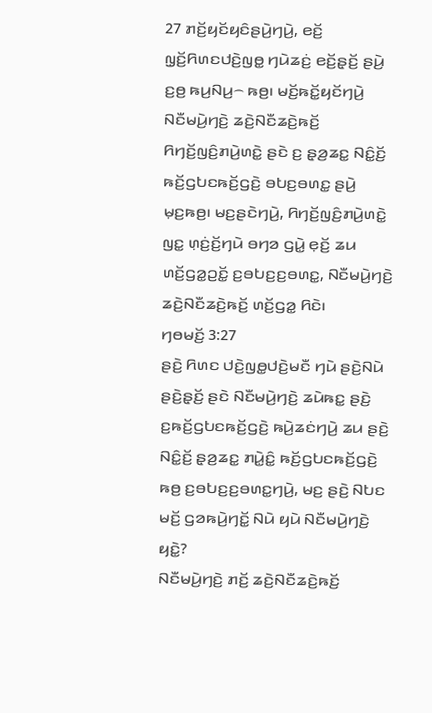27 ꤊꤢꤩ꤬ꤟꤢꤩꤟꤢꤨꤔꤣꤧ꤬ꤚꤣꤧ꤬, ꤕꤢꤩ꤬ ꤜ꤫ꤢꤩ꤬ꤖꤛꤢꤓꤢꤧ꤬ꤜꤥ꤭ ꤚꤣꤧꤘꤢꤦ꤬ ꤕꤢꤩ꤬ꤔ꤫ꤢꤩ꤬ ꤔꤣꤧ꤬ ꤢ꤬ꤥ꤬ ꤒꤣ꤬ꤡꤣ꤬꤮ ꤒꤥ꤬꤯ ꤗꤢꤩ꤬ꤒꤢꤩ꤭ꤟꤢꤩꤚꤣꤧ꤬ ꤡꤢꤪꤗꤣꤧ꤬ꤚꤢꤧ꤬ ꤘꤢꤧ꤬ꤡꤢꤪꤘꤢꤧ꤬ꤒꤢꤩ꤬ ꤖꤚꤢꤩ꤬ꤜꤢꤨ꤬ꤊꤣꤧ꤬ꤛꤢꤧ꤭ ꤔꤢꤧ ꤢ꤬ ꤔ꤫ꤤ꤬ꤘꤢ꤭ ꤡꤢꤨ꤭ꤢꤩ꤬ ꤒꤢꤩ꤬ꤞꤝꤢꤒꤢꤩ꤬ꤞꤢꤧ꤬ ꤋꤝꤢ꤬ꤋꤛꤢ꤭ ꤔꤣꤧ꤬ ꤗ꤫ꤢ꤬ꤒꤥ꤬꤯ ꤗꤢ꤬ꤔꤢꤧꤚꤣꤧ꤬, ꤖꤚꤢꤩ꤬ꤜꤢꤨ꤬ꤊꤣꤧ꤬ꤛꤢꤧ꤭ ꤜꤢ꤭ ꤛ꤫ꤢꤦ꤬ꤢꤩ꤬ꤚꤣꤧ ꤋꤚꤤ ꤞꤣꤧ꤭ ꤕ꤫ꤢꤩ꤬ ꤘꤣ ꤛꤢꤩ꤬ꤞꤤ꤭ꤑꤢꤩ꤭ ꤢ꤬ꤋꤝꤢ꤬ꤢ꤬ꤋꤛꤢ꤭, ꤡꤢꤪꤗꤣꤧ꤬ꤚꤢꤧ꤬ ꤘꤢꤧ꤬ꤡꤢꤪꤘꤢꤧ꤬ꤒꤢꤩ꤬ ꤛꤢꤩ꤬ꤞꤤ꤭ ꤖꤢꤧ꤯
ꤚꤥꤗꤢꤩ꤬ 3:27
ꤔꤢꤧ꤬ ꤖꤛꤢ ꤓꤢꤧ꤬ꤜꤥ꤭ꤓꤢꤧ꤬ꤗꤢꤪ ꤚꤣꤧ ꤔꤢꤧ꤬ꤡꤣꤧ ꤔꤢꤧ꤬ꤔ꤫ꤢꤩ꤬ ꤔꤢꤧ ꤡꤢꤪꤗꤣꤧ꤬ꤚꤢꤧ꤬ ꤘꤣꤧꤒꤢ꤭ ꤔꤢꤧ꤬ ꤢ꤬ꤒꤢꤩ꤬ꤞꤝꤢꤒꤢꤩ꤬ꤞꤢꤧ꤬ ꤒꤣꤧ꤬ꤘꤢꤦꤚꤣꤧ꤬ ꤘꤣ ꤔꤢꤧ꤬ ꤡꤢꤨ꤭ꤢꤩ꤬ ꤔ꤫ꤤ꤬ꤘꤢ꤭ ꤊꤣꤧ꤭ꤢꤨ꤭ ꤒꤢꤩ꤬ꤞꤝꤢꤒꤢꤩ꤬ꤞꤢꤧ꤬ ꤒꤥ꤬ ꤢ꤬ꤋꤝꤢ꤬ꤢ꤬ꤋꤛꤢ꤭ꤚꤣꤧ꤬, ꤗꤢ꤬ ꤔꤢꤧ꤬ ꤡꤝꤢ ꤗꤢꤩ꤬ ꤞꤤꤒꤣꤧ꤬ꤚꤢꤩ꤭ ꤡꤣꤧ ꤟꤣꤧ ꤡꤢꤪꤗꤣꤧ꤬ꤚꤢꤧ꤬ ꤟꤢꤧ꤭?
ꤡꤢꤪꤗꤣꤧ꤬ꤚꤢꤧ꤬ ꤊꤢꤩ꤬ ꤘꤢꤧ꤬ꤡꤢꤪꤘꤢꤧ꤬ꤒꤢꤩ꤬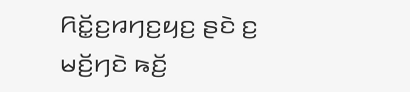ꤖꤢꤩ꤭ꤢ꤬ꤙꤚꤢ꤬ꤟꤢ꤬ ꤔꤢꤧ ꤢ꤬ ꤗꤢꤩ꤬ꤚꤢꤧ ꤒꤢꤩ꤬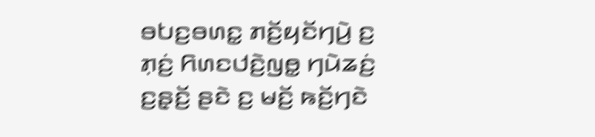ꤋꤝꤢ꤬ꤋꤛꤢ꤭ ꤊꤢꤩ꤬ꤟꤢꤩꤚꤣꤧ꤬ ꤢ꤬ ꤊ꤫ꤢꤦ꤬ ꤖꤛꤢꤓꤢꤧ꤬ꤜꤥ꤭ ꤚꤣꤧꤘꤢꤦ꤬ ꤢ꤬ꤔ꤫ꤢꤩ꤬ ꤔꤢꤧ ꤢ꤬ ꤗꤢꤩ꤬ ꤒꤢꤩ꤬ꤚꤢꤧ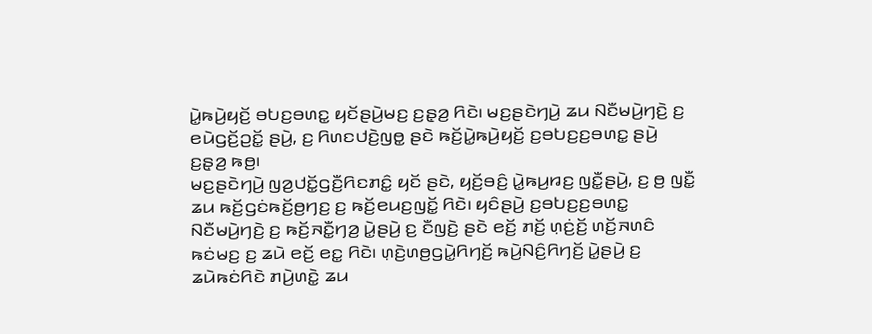ꤣꤧ꤭ꤒꤣꤧ꤬ꤟꤢꤩ꤬ ꤋꤝꤢ꤬ꤋꤛꤢ꤭ ꤟꤢꤩꤔꤣꤧ꤬ꤗꤢ꤬ ꤢ꤬ꤔ꤫ꤤ꤬ ꤖꤢꤧ꤯ ꤗꤢ꤬ꤔꤢꤧꤚꤣꤧ꤬ ꤘꤣ ꤡꤢꤪꤗꤣꤧ꤬ꤚꤢꤧ꤬ ꤢ꤬ ꤕꤣꤧꤞꤢꤩ꤬ꤑꤢꤩ꤭ ꤔꤣꤧ꤬, ꤢ꤬ ꤖꤛꤢꤓꤢꤧ꤬ꤜꤥ꤭ ꤔꤢꤧ ꤒꤢꤩ꤬ꤣꤧ꤭ꤒꤣꤧ꤬ꤟꤢꤩ꤬ ꤢ꤬ꤋꤝꤢ꤬ꤢ꤬ꤋꤛꤢ꤭ ꤔꤣꤧ꤬ ꤢ꤬ꤔ꤫ꤤ꤬ ꤒꤥ꤬꤯
ꤗꤢ꤬ꤔꤢꤧꤚꤣꤧ꤬ ꤜꤤ꤬ꤓꤢꤩ꤭ꤞꤢꤪ꤬ꤖꤢꤊꤢꤨ꤭ ꤟꤢꤩ ꤔꤢꤧ, ꤟꤢꤩ꤬ꤋꤢꤨ꤬ ꤣꤧ꤭ꤒꤣ꤬ꤙꤢ꤬ ꤜꤢꤪ꤭ꤔꤣꤧ꤬, ꤢ꤬ ꤥ꤬ ꤜꤢꤪ꤭ ꤘꤣ ꤒꤢꤩ꤬ꤞꤢꤦꤒꤢꤩ꤬ꤥ꤬ꤚꤢ꤬ ꤢ꤬ ꤒꤢꤩ꤬ꤕꤣꤢ꤬ꤜꤢꤩ꤭ ꤖꤢꤧ꤯ ꤟꤢꤨꤔꤣꤧ꤬ ꤢ꤬ꤋꤝꤢ꤬ꤢ꤬ꤋꤛꤢ꤭ ꤡꤢꤪꤗꤣꤧ꤬ꤚꤢꤧ꤬ ꤢ꤬ ꤒꤢꤩ꤬ꤏꤢꤪ꤭ꤚꤤ꤬ ꤣꤧ꤭ꤔꤣꤧ꤬ ꤢ꤬ ꤢꤪꤜꤢꤧ꤬ ꤔꤢꤧ ꤕꤢꤩ꤬ ꤊꤢꤩ꤬ ꤛ꤫ꤢꤦ꤬ꤢꤩ꤬ ꤛꤢꤩ꤬ꤏꤛꤢꤨ ꤒꤢꤦꤗꤢ꤬ ꤢ꤬ ꤘꤣꤧ ꤕꤢꤩ꤬ ꤕꤢ꤭ ꤖꤢꤧ꤯ ꤛ꤫ꤢꤧ꤬ꤛꤥ꤬ꤞꤣꤧ꤭ꤖꤚꤢꤩ꤬ ꤒꤣꤧ꤬ꤡꤢꤨ꤬ꤖꤚꤢꤩ꤬ ꤣꤧ꤭ꤔꤣꤧ꤬ ꤢ꤬ ꤘꤣꤧꤒꤢꤦꤖꤢꤧ ꤊꤣꤧ꤬ꤛꤢꤧ꤭ ꤘꤣ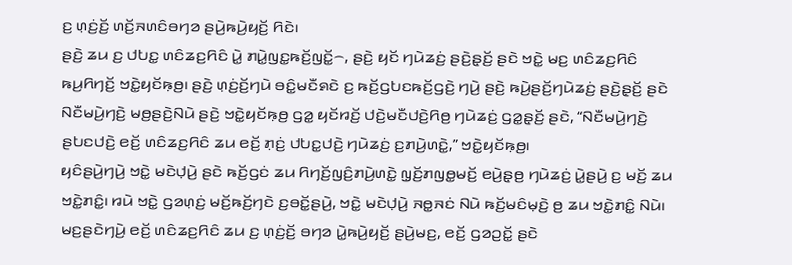ꤢ꤬ ꤛ꤫ꤢꤦ꤬ꤢꤩ꤬ ꤛꤢꤩ꤬ꤏꤛꤢꤨꤋꤚꤤ ꤔꤣꤧ꤬ꤒꤣꤧ꤬ꤟꤢꤩ꤬ ꤖꤢꤧ꤯
ꤔꤢꤧ꤬ ꤘꤣ ꤢ꤬ ꤓꤝꤢ꤭ ꤛꤢꤨꤘꤢ꤬ꤖꤢꤨ ꤣꤧ꤭ ꤊꤣꤧ꤭ꤜꤢ꤭ꤒꤢꤩ꤬ꤜꤢꤩ꤭꤮, ꤔꤢꤧ꤬ ꤟꤢꤩ ꤚꤣꤧꤘꤢꤦ꤬ ꤔꤢꤧ꤬ꤔ꤫ꤢꤩ꤬ ꤔꤢꤧ ꤠꤢꤧ꤭ ꤗꤢ꤬ ꤛꤢꤨꤘꤢ꤬ꤖꤢꤨ ꤒꤣ꤬ꤖꤚꤢꤩ꤬ ꤠꤢꤧ꤭ꤟꤢꤩꤒ꤫ꤥ꤬꤯ ꤔꤢꤧ꤬ ꤛ꤫ꤢꤦ꤬ꤢꤩ꤬ꤚꤣꤧ ꤋꤢꤨ꤭ꤗꤢꤪꤎꤢꤧ ꤢ꤬ ꤒꤢꤩ꤬ꤞꤝꤢꤒꤢꤩ꤬ꤞꤢꤧ꤬ ꤚꤣꤧ꤬ ꤔꤢꤧ꤬ ꤒꤣꤧ꤬ꤔꤢꤩ꤬ꤚꤣꤧꤘꤢꤦ꤬ ꤔꤢꤧ꤬ꤔ꤫ꤢꤩ꤬ ꤔꤢꤧ ꤡꤢꤪꤗꤣꤧ꤬ꤚꤢꤧ꤬ ꤗꤥ꤬ꤔꤢꤧ꤬ꤡꤣꤧ ꤔꤢꤧ꤬ ꤠꤢꤧ꤭ꤟꤢꤩꤒ꤫ꤥ꤬ ꤞꤤ꤭ ꤟꤢꤩꤙꤢꤩ꤬ ꤓꤢꤧ꤬ꤗꤢꤪꤓꤢꤧ꤬ꤖꤥ꤬ ꤚꤣꤧꤘꤢꤦ꤬ ꤞꤤ꤭ꤔ꤫ꤢꤩ꤬ ꤔꤢꤧ, “ꤡꤢꤪꤗꤣꤧ꤬ꤚꤢꤧ꤬ ꤔꤝꤢꤓꤢꤧ꤬ ꤕꤢꤩ꤬ ꤛꤢꤨꤘꤢ꤬ꤖꤢꤨ ꤘꤣ ꤕꤢꤩ꤬ ꤊ꤫ꤢꤦ꤬ ꤓꤝꤢ꤭ꤓꤢꤧ꤬ ꤚꤣꤧꤘꤢꤦ꤬ ꤢ꤬ꤊꤣꤧ꤬ꤛꤢꤧ꤭,” ꤠꤢꤧ꤭ꤟꤢꤩꤒ꤫ꤥ꤬꤯
ꤟꤢꤨꤔꤣꤧ꤬ꤚꤣꤧ꤬ ꤠꤢꤧ꤭ ꤗꤢꤧꤓ꤫ꤣꤧ꤬ ꤔꤢꤧ ꤒꤢꤩ꤬ꤞꤢꤦ ꤘꤣ ꤖꤚꤢꤩ꤬ꤜꤢꤨ꤬ꤊꤣꤧ꤬ꤛꤢꤧ꤭ ꤜ꤫ꤢꤩ꤬ꤊꤜꤥ꤭ꤗꤢꤩ꤬ ꤕꤣꤧ꤬ꤔ꤫ꤥ꤬ ꤚꤣꤧꤘꤢꤦ꤬ ꤣꤧ꤭ꤔꤣꤧ꤬ ꤢ꤬ ꤗꤢꤩ꤬ ꤘꤣ ꤠꤢꤧ꤭ꤊꤢꤨ꤭꤯ ꤙꤣꤧ ꤠꤢꤧ꤭ ꤞꤤꤛ꤫ꤢꤦ꤬ ꤗꤢꤩ꤬ꤒꤢꤩ꤬ꤚꤢꤧ ꤢ꤬ꤋꤢꤩ꤭ꤔꤣꤧ꤬, ꤠꤢꤧ꤭ ꤗꤢꤧꤓ꤫ꤣꤧ꤬ ꤏꤥ꤭ꤏꤢꤦ ꤡꤣꤧ ꤒꤢꤩ꤬ꤗꤢꤨꤗ꤫ꤢꤧ꤬ ꤥ꤬ ꤘꤣ ꤠꤢꤧ꤭ꤊꤢꤨ꤭ ꤡꤣꤧ꤯
ꤗꤢ꤬ꤔꤢꤧꤚꤣꤧ꤬ ꤕꤢꤩ꤬ ꤛꤢꤨꤘꤢ꤬ꤖꤢꤨ ꤘꤣ ꤢ꤬ ꤛ꤫ꤢꤦ꤬ꤢꤩ꤬ ꤋꤚꤤ ꤣꤧ꤭ꤒꤣꤧ꤬ꤟꤢꤩ꤬ ꤔꤣꤧ꤬ꤗꤢ꤬, ꤕꤢꤩ꤬ ꤞꤤꤑꤢꤩ꤭ ꤔꤢꤧ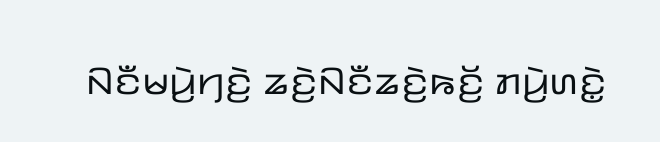ꤡꤢꤪꤗꤣꤧ꤬ꤚꤢꤧ꤬ ꤘꤢꤧ꤬ꤡꤢꤪꤘꤢꤧ꤬ꤒꤢꤩ꤬ ꤊꤣꤧ꤬ꤛꤢꤧ꤭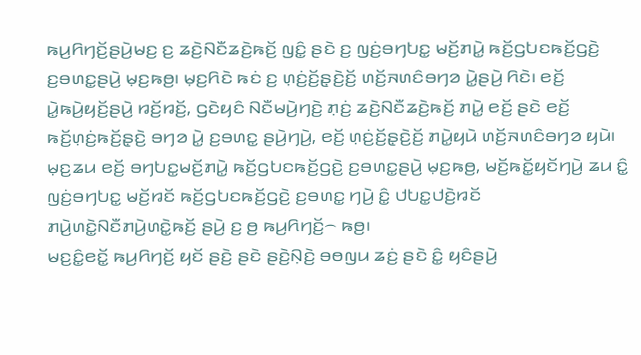ꤒꤣ꤬ꤖꤚꤢꤩ꤬ꤔꤣꤧ꤬ꤗꤢ꤬ ꤢ꤬ ꤘꤢꤧ꤬ꤡꤢꤪꤘꤢꤧ꤬ꤒꤢꤩ꤬ ꤜꤢꤨ꤭ ꤔꤢꤧ ꤢ꤬ ꤜꤢꤦ꤬ꤋꤚꤝꤢ꤭ ꤗꤢꤩ꤬ꤊꤣꤧ꤭ ꤒꤢꤩ꤬ꤞꤝꤢꤒꤢꤩ꤬ꤞꤢꤧ꤬ ꤢ꤬ꤋꤛꤢ꤭ꤔꤣꤧ꤬ ꤗ꤫ꤢ꤬ꤒꤥ꤬꤯ ꤗ꤫ꤢ꤬ꤖꤢꤧ ꤒꤢꤦ ꤢ꤬ ꤛ꤫ꤢꤦ꤬ꤢꤩ꤬ꤔ꤫ꤢꤧ꤬ꤢꤩ꤬ ꤛꤢꤩ꤬ꤏꤛꤢꤨꤋꤚꤤ ꤣꤧ꤭ꤔꤣꤧ꤬ ꤖꤢꤧ꤯ ꤕꤢꤩ꤬ ꤣꤧ꤭ꤒꤣꤧ꤬ꤟꤢꤩ꤬ꤔꤣꤧ꤬ ꤙꤢꤩ꤬ꤙꤢꤩ꤬, ꤞꤢꤧꤟꤢꤨ ꤡꤢꤪꤗꤣꤧ꤬ꤚꤢꤧ꤬ ꤊ꤫ꤢꤦ꤬ ꤘꤢꤧ꤬ꤡꤢꤪꤘꤢꤧ꤬ꤒꤢꤩ꤬ ꤊꤣꤧ꤭ ꤕꤢꤩ꤬ ꤔꤢꤧ ꤕꤢꤩ꤬ ꤒꤢꤩ꤬ꤛ꤫ꤢꤦ꤬ꤒꤢꤩ꤬ꤔ꤫ꤢꤧ꤬ ꤋꤚꤤ ꤣꤧ꤭ ꤢ꤬ꤋꤛꤢ꤭ ꤔꤣꤧ꤬ꤚꤣꤧ꤬, ꤕꤢꤩ꤬ ꤛ꤫ꤢꤦ꤬ꤢꤩ꤬ꤔ꤫ꤢꤧ꤬ꤢꤩ꤬ ꤊꤣꤧ꤭ꤟꤣꤧ ꤛꤢꤩ꤬ꤏꤛꤢꤨꤋꤚꤤ ꤟꤣꤧ꤯ ꤗ꤫ꤢ꤬ꤘꤣ ꤕꤢꤩ꤬ ꤋꤚꤝꤢ꤭ꤗꤢꤩ꤬ꤊꤣꤧ꤭ ꤒꤢꤩ꤬ꤞꤝꤢꤒꤢꤩ꤬ꤞꤢꤧ꤬ ꤢ꤬ꤋꤛꤢ꤭ꤔꤣꤧ꤬ ꤗ꤫ꤢ꤬ꤒꤥ꤬, ꤗꤢꤩ꤬ꤒꤢꤩ꤭ꤟꤢꤩꤚꤣꤧ꤬ ꤘꤣ ꤢꤨ꤭ ꤜꤢꤦ꤬ꤋꤚꤝꤢ꤭ ꤗꤢꤩ꤬ꤙꤢꤩ ꤒꤢꤩ꤬ꤞꤝꤢꤒꤢꤩ꤬ꤞꤢꤧ꤬ ꤢ꤬ꤋꤛꤢ꤭ ꤚꤣꤧ꤬ ꤢꤨ꤭ ꤓꤝꤢ꤭ꤓꤢꤧ꤬ꤙꤢꤩ ꤊꤣꤧ꤬ꤛꤢꤧ꤭ꤡꤢꤪꤊꤣꤧ꤬ꤛꤢꤧ꤭ꤒꤢꤩ꤬ ꤔꤣꤧ꤬ ꤢ꤬ ꤥ꤬ ꤒꤣ꤬ꤖꤚꤢꤩ꤬꤮ ꤒꤥ꤬꤯
ꤗꤢ꤬ꤢꤨ꤭ꤕꤢꤩ꤭ ꤒꤣ꤬ꤖꤚꤢꤩ꤬ ꤟꤢꤩ ꤔꤢꤧ꤬ ꤔꤢꤧ ꤔꤢꤧ꤬ꤡ꤫ꤢꤧ꤬ ꤋꤥꤜꤣ ꤘꤢꤦ꤬ ꤔꤢꤧ ꤢꤨ꤭ ꤟꤢꤨꤔꤣꤧ꤬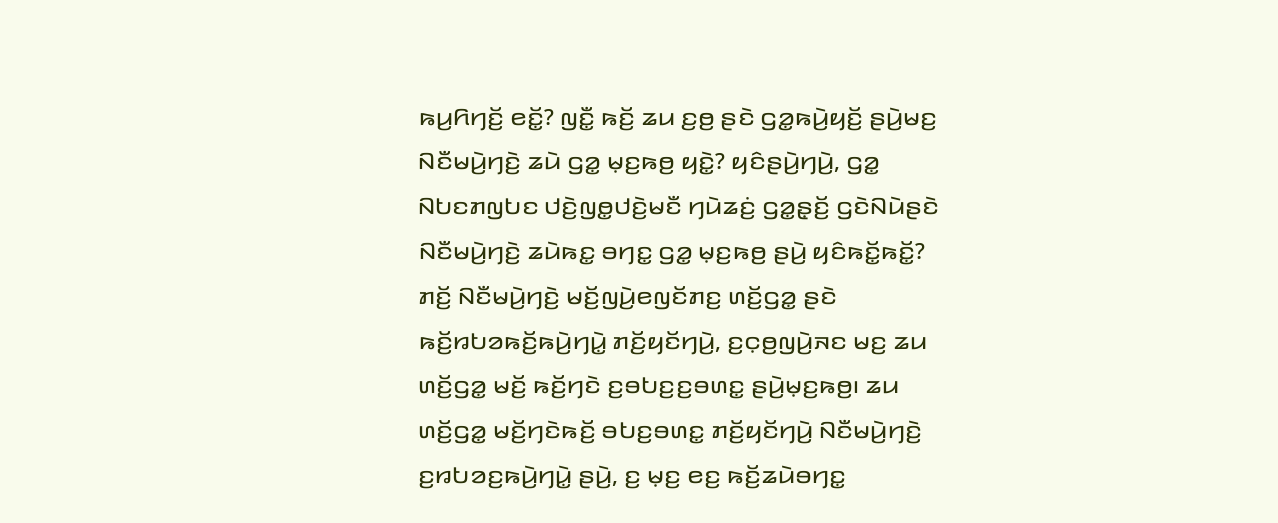ꤒꤣ꤬ꤖꤚꤢꤩ꤬ ꤕꤢꤩ꤭? ꤜꤢꤪ꤭ ꤒꤢꤩ꤬ ꤘꤣ ꤢ꤬ꤥ꤬ ꤔꤢꤧ ꤞꤤ꤭ꤒꤣꤧ꤬ꤟꤢꤩ꤬ ꤔꤣꤧ꤬ꤗꤢ꤬ ꤡꤢꤪꤗꤣꤧ꤬ꤚꤢꤧ꤬ ꤘꤣꤧ ꤞꤤ꤭ ꤗ꤫ꤢ꤬ꤒꤥ꤬ ꤟꤢꤧ꤭? ꤟꤢꤨꤔꤣꤧ꤬ꤚꤣꤧ꤬, ꤞꤤ꤭ ꤡꤝꤢꤊꤜꤝꤢ ꤓꤢꤧ꤬ꤜꤥ꤭ꤓꤢꤧ꤬ꤗꤢꤪ ꤚꤣꤧꤘꤢꤦ꤬ ꤞꤤ꤭ꤔ꤫ꤢꤩ꤬ ꤞꤢꤧꤡꤣꤧꤔꤢꤧ ꤡꤢꤪꤗꤣꤧ꤬ꤚꤢꤧ꤬ ꤘꤣꤧꤒꤢ꤭ ꤋꤚꤢ꤭ ꤞꤤ꤭ ꤗ꤫ꤢ꤬ꤒꤥ꤬ ꤔꤣꤧ꤬ ꤟꤢꤨꤒꤢꤩ꤭ꤒꤢꤩ꤭?
ꤊꤢꤩ꤬ ꤡꤢꤪꤗꤣꤧ꤬ꤚꤢꤧ꤬ ꤗꤢꤩ꤬ꤜꤣꤧ꤬ꤕꤜꤢꤩꤊꤢ꤬ ꤛꤢꤩ꤬ꤞꤤ꤭ ꤔꤢꤧ ꤒꤢꤩ꤬ꤙꤝꤤꤒꤢꤩ꤬ꤒꤣꤧ꤬ꤚꤣꤧ꤭ ꤊꤢꤩ꤬ꤟꤢꤩꤚꤣꤧ꤬, ꤢ꤬ꤍ꤫ꤥ꤬ꤜꤣꤧ꤬ꤏꤢ ꤗꤢ꤬ ꤘꤣ ꤛꤢꤩ꤬ꤞꤤ꤭ ꤗꤢꤩ꤬ ꤒꤢꤩ꤬ꤚꤢꤧ ꤢ꤬ꤋꤝꤢ꤬ꤢ꤬ꤋꤛꤢ꤭ ꤔꤣꤧ꤬ꤗ꤫ꤢ꤬ꤒꤥ꤬꤯ ꤘꤣ ꤛꤢꤩ꤬ꤞꤤ꤭ ꤗꤢꤩ꤬ꤚꤢꤧꤒꤢꤩ꤬ ꤋꤝꤢ꤬ꤋꤛꤢ꤭ ꤊꤢꤩ꤬ꤟꤢꤩꤚꤣꤧ꤬ ꤡꤢꤪꤗꤣꤧ꤬ꤚꤢꤧ꤬ ꤢ꤬ꤙꤝꤤꤢ꤬ꤒꤣꤧ꤬ꤚꤣꤧ꤭ ꤔꤣꤧ꤬, ꤢ꤬ ꤗ꤫ꤢ꤬ ꤕꤢ꤬ ꤒꤢꤩ꤬ꤘꤣꤧꤋꤚꤢ꤭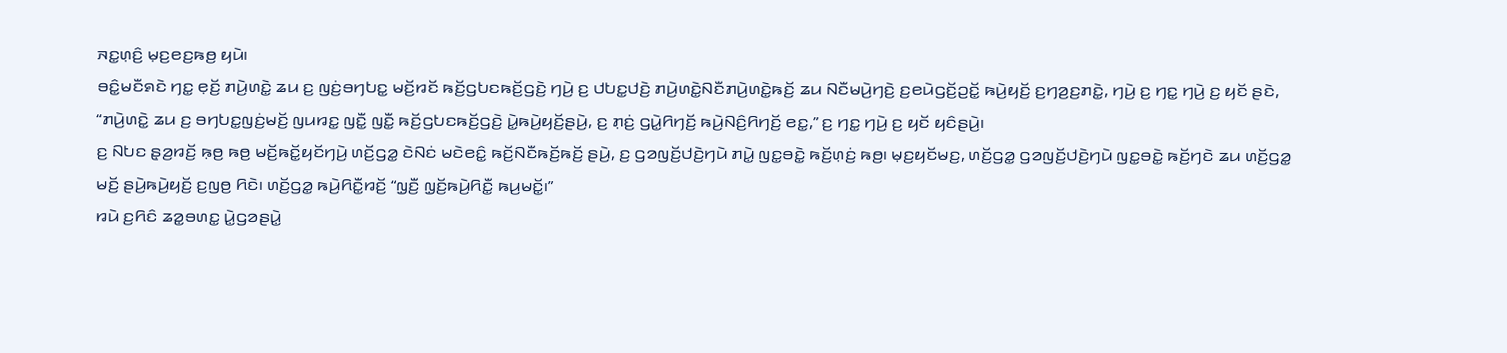ꤏꤢ꤭ꤛ꤫ꤢꤨ꤬ ꤗ꤫ꤢ꤬ꤕꤢ꤬ꤒꤥ꤬ ꤟꤣꤧ꤯
ꤋꤢꤨ꤭ꤗꤢꤪꤎꤢꤧ ꤚꤢ꤭ ꤕ꤫ꤢꤩ꤬ ꤊꤣꤧ꤬ꤛꤢꤧ꤭ ꤘꤣ ꤢ꤬ ꤜꤢꤦ꤬ꤋꤚꤝꤢ꤭ ꤗꤢꤩ꤬ꤙꤢꤩ ꤒꤢꤩ꤬ꤞꤝꤢꤒꤢꤩ꤬ꤞꤢꤧ꤬ ꤚꤣꤧ꤬ ꤢ꤬ ꤓꤝꤢ꤭ꤓꤢꤧ꤬ ꤊꤣꤧ꤬ꤛꤢꤧ꤭ꤡꤢꤪꤊꤣꤧ꤬ꤛꤢꤧ꤭ꤒꤢꤩ꤬ ꤘꤣ ꤡꤢꤪꤗꤣꤧ꤬ꤚꤢꤧ꤬ ꤢ꤬ꤕꤣꤧꤞꤢꤩ꤬ꤑꤢꤩ꤭ ꤒꤣꤧ꤬ꤟꤢꤩ꤬ ꤢ꤬ꤚꤤ꤬ꤢ꤬ꤊꤢꤧ꤭, ꤚꤣꤧ꤬ ꤢ꤬ ꤚꤢ꤭ ꤚꤣꤧ꤬ ꤢ꤬ ꤟꤢꤩ ꤔꤢꤧ, “ꤊꤣꤧ꤬ꤛꤢꤧ꤭ ꤘꤣ ꤢ꤬ ꤋꤚꤝꤢ꤭ꤜꤢꤦ꤬ꤗꤢꤩ꤬ ꤜꤣꤙꤢ꤭ ꤜꤢꤪ꤭ ꤜꤢꤪ꤭ ꤒꤢꤩ꤬ꤞꤝꤢꤒꤢꤩ꤬ꤞꤢꤧ꤬ ꤣꤧ꤭ꤒꤣꤧ꤬ꤟꤢꤩ꤬ꤔꤣꤧ꤬, ꤢ꤬ ꤊ꤫ꤢꤦ꤬ ꤞꤣꤧ꤭ꤖꤚꤢꤩ꤬ ꤒꤣꤧ꤬ꤡꤢꤨ꤬ꤖꤚꤢꤩ꤬ ꤕꤢ꤭,” ꤢ꤬ ꤚꤢ꤭ ꤚꤣꤧ꤬ ꤢ꤬ ꤟꤢꤩ ꤟꤢꤨꤔꤣꤧ꤬꤯
ꤢ꤬ ꤡꤝꤢ ꤔ꤫ꤤ꤬ꤙꤢꤩ꤬ ꤒ꤫ꤥ꤬ ꤒꤥ꤬ ꤗꤢꤩ꤬ꤒꤢꤩ꤭ꤟꤢꤩꤚꤣꤧ꤬ ꤛꤢꤩ꤬ꤞꤤ꤭ ꤢꤧꤡꤢꤦ ꤗꤢꤧꤕꤢꤨ꤭ ꤒꤢꤩ꤬ꤡꤢꤪꤒꤢꤩ꤬ꤒꤢꤩ꤬ ꤔꤣꤧ꤬, ꤢ꤬ ꤞꤤꤜꤢꤩ꤬ꤓꤢꤧ꤬ꤚꤣꤧ ꤊꤣꤧ꤭ ꤜꤢ꤭ꤋꤢꤧ꤭ ꤒꤢꤩ꤬ꤛ꤫ꤢꤦ꤬ ꤒꤥ꤬꤯ ꤗ꤫ꤢ꤬ꤟꤢꤩꤗꤢ꤬, ꤛꤢꤩ꤬ꤞꤤ꤭ ꤞꤤꤜꤢꤩ꤬ꤓꤢꤧ꤬ꤚꤣꤧ ꤜꤢ꤭ꤋꤢꤧ꤭ ꤒꤢꤩ꤬ꤚꤢꤧ ꤘꤣ ꤛꤢꤩ꤬ꤞꤤ꤭ ꤗꤢꤩ꤬ ꤔꤣꤧ꤬ꤒꤣꤧ꤬ꤟꤢꤩ꤬ ꤢ꤬ꤜꤥ꤬ ꤖꤢꤧ꤯ ꤛꤢꤩ꤬ꤞꤤ꤭ ꤒꤣꤧ꤬ꤖꤢꤪ꤭ꤙꤢꤩ꤬ “ꤜ꤫ꤢꤪ꤬ ꤜ꤫ꤢꤩ꤬ꤒꤣꤧ꤬ꤖꤢꤪ꤭ ꤒꤣ꤬ꤗꤢꤩ꤭꤯”
ꤙꤣꤧ ꤢ꤬ꤖꤢꤨ ꤘꤤ꤭ꤋꤛꤢ꤭ ꤣꤧ꤭ꤞꤤꤔꤣꤧ꤭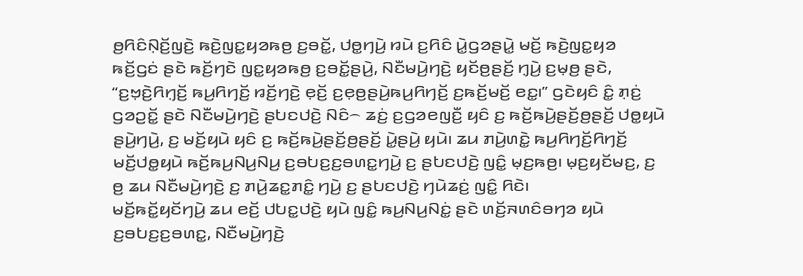ꤥ꤬ꤖꤢꤨꤡ꤫ꤢꤩ꤬ꤜꤢꤧ꤬ ꤒꤢꤧ꤬ꤜꤢ꤭ꤟꤤꤒꤥ꤬ ꤢ꤬ꤋꤢꤩ꤭, ꤓꤥ꤭ꤚꤣꤧ꤬ ꤙꤣꤧ ꤢ꤬ꤖꤢꤨ ꤣꤧ꤭ꤞꤤꤔꤣꤧ꤭ ꤗꤢꤩ꤬ ꤒꤢꤧ꤬ꤜꤢ꤭ꤟꤤ ꤒꤢꤩ꤬ꤞꤢꤦ ꤔꤢꤧ ꤒꤢꤩ꤬ꤚꤢꤧ ꤜꤢ꤭ꤟꤤꤒꤥ꤬ ꤢ꤬ꤋꤢꤩ꤭ꤔꤣꤧ꤬, ꤡꤢꤪꤗꤣꤧ꤬ꤚꤢꤧ꤬ ꤟꤢꤩꤥ꤬ꤔꤢꤩ꤬ ꤚ꤫ꤣꤧ꤬ ꤢ꤬ꤗ꤫ꤥ꤬ ꤔꤢꤧ, “ꤢ꤬ꤠ꤫ꤢꤧ꤬ꤖꤚ꤫ꤢꤩ꤬ ꤒꤣ꤬ꤖꤚꤢꤩ꤬ ꤙꤢꤩ꤬ꤚꤢꤧ꤬ ꤕ꤫ꤢꤩ꤬ ꤢ꤬ꤕ꤫ꤥ꤬ꤔꤣꤧ꤬ꤒꤣ꤬ꤖꤚꤢꤩ꤬ ꤢ꤬ꤒꤢꤩ꤬ꤗꤢꤩ꤬ ꤕꤢ꤭꤯” ꤞꤢꤧꤟꤢꤨ ꤢꤨ꤭ ꤊ꤫ꤢꤦ꤬ ꤞꤤꤑꤢꤩ꤭ ꤔꤢꤧ ꤡꤢꤪꤗꤣꤧ꤬ꤚꤢꤧ꤬ ꤔꤝꤢꤓꤢꤧ꤬ ꤡꤢꤨ꤮ ꤘꤢꤦ꤬ ꤢ꤬ꤞꤤꤕꤜꤢꤪ꤬ ꤟꤢꤨ ꤢ꤬ ꤒꤢꤩ꤬ꤒꤣꤧ꤬ꤔꤢꤩ꤬ꤥ꤬ꤔꤢꤩ꤬ ꤓꤥ꤭ꤟꤣꤧ ꤔꤣꤧ꤬ꤚꤣꤧ꤬, ꤢ꤬ ꤗꤢꤩ꤬ꤟꤣꤧ ꤟꤢꤨ ꤢ꤬ ꤒꤢꤩ꤬ꤒꤣꤧ꤬ꤔꤢꤩ꤬ꤥ꤬ꤔꤢꤩ꤬ ꤣꤧ꤭ꤔꤣꤧ꤬ ꤟꤣꤧ꤯ ꤘꤣ ꤊꤣꤧ꤬ꤛꤢꤧ꤭ ꤒꤣ꤬ꤖꤚꤢꤩ꤬ꤖꤚꤢꤩ꤬ ꤗꤢꤩ꤬ꤓꤥ꤭ꤟꤣꤧ ꤒꤢꤩ꤬ꤒꤣ꤬ꤡꤣ꤬ꤡꤣ꤬ ꤢ꤬ꤋꤝꤢ꤬ꤢ꤬ꤋꤛꤢ꤭ꤚꤣꤧ꤬ ꤢ꤬ ꤔꤝꤢꤓꤢꤧ꤬ ꤜꤢꤨ꤭ ꤗ꤫ꤢ꤬ꤒꤥ꤬꤯ ꤗ꤫ꤢ꤬ꤟꤢꤩꤗꤢ꤬, ꤢ꤬ ꤥ꤬ ꤘꤣ ꤡꤢꤪꤗꤣꤧ꤬ꤚꤢꤧ꤬ ꤢ꤬ ꤊꤣꤧ꤬ꤘꤢ꤭ꤊꤢꤨ꤭ ꤚꤣꤧ꤬ ꤢ꤬ ꤔꤝꤢꤓꤢꤧ꤬ ꤚꤣꤧꤘꤢꤦ꤬ ꤜꤢꤨ꤭ ꤖꤢꤧ꤯
ꤗꤢꤩ꤬ꤒꤢꤩ꤭ꤟꤢꤩꤚꤣꤧ꤬ ꤘꤣ ꤕꤢꤩ꤬ ꤓꤝꤢ꤭ꤓꤢꤧ꤬ ꤟꤣꤧ ꤜꤢꤨ꤭ ꤒꤣ꤬ꤡꤣ꤬ꤡꤢꤦ꤭ ꤔꤢꤧ ꤛꤢꤩ꤬ꤏꤛꤢꤨꤋꤚꤤ ꤟꤣꤧ ꤢ꤬ꤋꤝꤢ꤬ꤢ꤬ꤋꤛꤢ꤭, ꤡꤢꤪꤗꤣꤧ꤬ꤚꤢꤧ꤬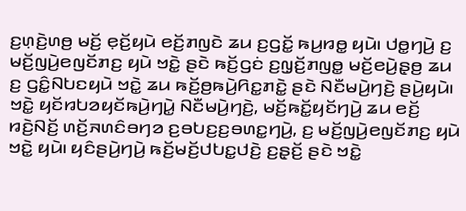ꤢ꤬ꤛ꤫ꤢꤧ꤬ꤛꤥ꤬ ꤗꤢꤩ꤬ ꤕ꤫ꤢꤩ꤬ꤟꤣꤧ ꤕꤢꤩ꤬ꤊꤜꤢꤧ ꤘꤣ ꤢ꤬ꤞꤢꤩ꤭ ꤒꤣ꤬ꤙꤥ꤭ ꤟꤣꤧ꤯ ꤓꤥ꤭ꤚꤣꤧ꤬ ꤢ꤬ ꤗꤢꤩ꤬ꤜꤣꤧ꤬ꤕꤜꤢꤩꤊꤢ꤬ ꤟꤣꤧ ꤠꤢꤧ꤭ ꤔꤢꤧ ꤒꤢꤩ꤬ꤞꤢꤦ ꤢ꤬ꤜ꤫ꤢꤩ꤬ꤊꤜꤥ꤭ ꤗꤢꤩ꤬ꤕꤣꤧ꤬ꤔ꤫ꤥ꤬ ꤘꤣ ꤢ꤬ ꤞꤢꤨ꤭ꤡꤝꤢꤟꤣꤧ ꤠꤢꤧ꤭ ꤘꤣ ꤒꤢꤩ꤬ꤥ꤬ꤒꤣꤧ꤬ꤖꤢ꤭ꤊꤢꤧ꤭ ꤔꤢꤧ ꤡꤢꤪꤗꤣꤧ꤬ꤚꤢꤧ꤬ ꤔꤣꤧ꤬ꤟꤣꤧ꤯
ꤠꤢꤧ꤭ ꤟꤢꤩꤙꤝꤤꤟꤢꤩꤒꤣꤧ꤬ꤚꤣꤧ꤭ ꤡꤢꤪꤗꤣꤧ꤬ꤚꤢꤧ꤬, ꤗꤢꤩ꤬ꤒꤢꤩ꤭ꤟꤢꤩꤚꤣꤧ꤬ ꤘꤣ ꤕꤢꤩ꤬ ꤙꤢꤧ꤬ꤡꤢꤩ꤬ ꤛꤢꤩ꤬ꤏꤛꤢꤨꤋꤚꤤ ꤢ꤬ꤋꤝꤢ꤬ꤢ꤬ꤋꤛꤢ꤭ꤚꤣꤧ꤬, ꤢ꤬ ꤗꤢꤩ꤬ꤜꤣꤧ꤬ꤕꤜꤢꤩꤊꤢ꤬ ꤟꤣꤧ ꤠꤢꤧ꤭ ꤟꤣꤧ꤯ ꤟꤢꤨꤔꤣꤧ꤬ꤚꤣꤧ꤬ ꤒꤢꤩ꤬ꤗꤢꤩ꤬ꤓꤝꤢ꤭ꤓꤢꤧ꤬ ꤢ꤬ꤔ꤫ꤢꤩ꤬ ꤔꤢꤧ ꤠꤢꤧ꤭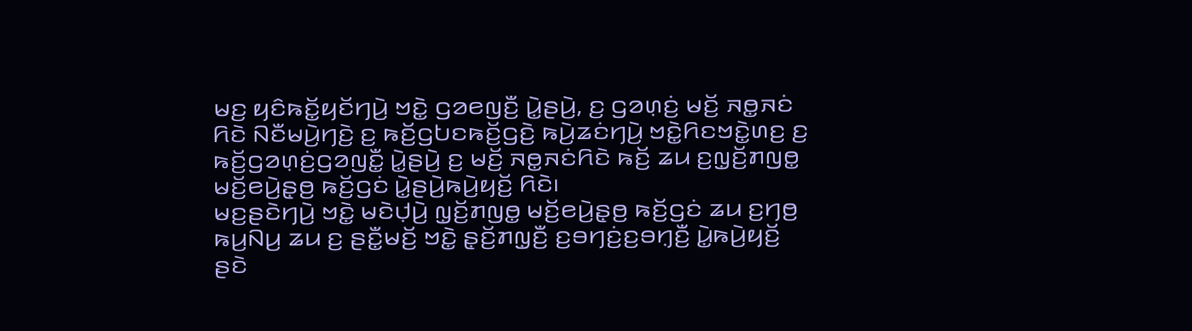ꤗꤢ꤬ ꤟꤢꤨꤒꤢꤩ꤭ꤟꤢꤩꤚꤣꤧ꤬ ꤠꤢꤧ꤭ ꤞꤤꤕꤜꤢꤪ꤬ ꤣꤧ꤭ꤔꤣꤧ꤬, ꤢ꤬ ꤞꤤꤛ꤫ꤢꤦ꤬ ꤗꤢꤩ꤬ ꤏꤥ꤭ꤏꤢꤦ ꤖꤢꤧ ꤡꤢꤪꤗꤣꤧ꤬ꤚꤢꤧ꤬ ꤢ꤬ ꤒꤢꤩ꤬ꤞꤝꤢꤒꤢꤩ꤬ꤞꤢꤧ꤬ ꤒꤣꤧ꤬ꤘꤢꤦꤚꤣꤧ꤬ ꤠꤢꤧ꤭ꤖꤢꤠꤢꤧ꤭ꤛꤢ꤬ ꤢ꤬ ꤒꤢꤩ꤬ꤞꤤꤛ꤫ꤢꤦ꤬ꤞꤤꤜꤢꤪ꤭ ꤣꤧ꤭ꤔꤣꤧ꤬ ꤢ꤬ ꤗꤢꤩ꤬ ꤏꤥ꤭ꤏꤢꤦꤖꤢꤧ ꤒꤢꤩ꤬ ꤘꤣ ꤢ꤬ꤜ꤫ꤢꤩ꤬ꤊꤜꤥ꤭ ꤗꤢꤩ꤬ꤕꤣꤧ꤬ꤔ꤫ꤥ꤬ ꤒꤢꤩ꤬ꤞꤢꤦ ꤣꤧ꤭ꤔꤣꤧ꤬ꤒꤣꤧ꤬ꤟꤢꤩ꤬ ꤖꤢꤧ꤯
ꤗꤢ꤬ꤔꤢꤧꤚꤣꤧ꤬ ꤠꤢꤧ꤭ ꤗꤢꤧꤓ꤫ꤣꤧ꤬ ꤜ꤫ꤢꤩ꤬ꤊꤜꤥ꤭ ꤗꤢꤩ꤬ꤕꤣꤧ꤬ꤔ꤫ꤥ꤬ ꤒꤢꤩ꤬ꤞꤢꤦ ꤘꤣ ꤢ꤬ꤚꤥ꤬ ꤒꤣ꤬ꤡꤣ꤬ ꤘꤣ ꤢ꤬ ꤔꤢꤪ꤭ꤗꤢꤩ꤬ ꤠꤢꤧ꤭ ꤔ꤫ꤢꤩ꤬ꤊꤜ꤫ꤢꤪ꤬ ꤢ꤬ꤋꤚꤢꤦ꤬ꤢ꤬ꤋꤚ꤫ꤢꤪ꤬ ꤣꤧ꤭ꤒꤣꤧ꤬ꤟꤢꤩ꤬ ꤔꤢꤧ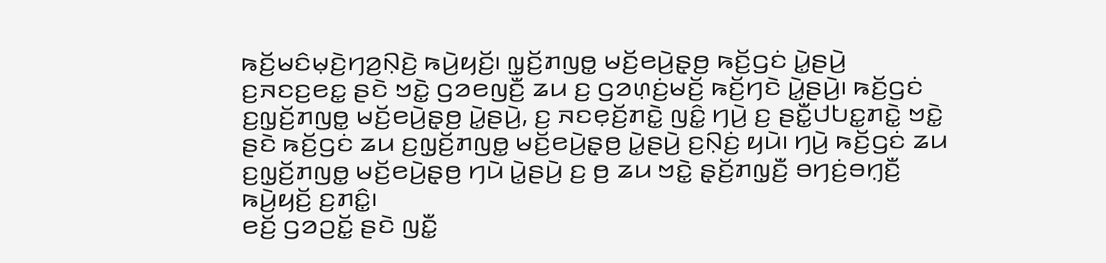ꤒꤢꤩ꤬ꤗꤢꤨꤗ꤫ꤢꤧ꤬ꤚꤤ꤬ꤡ꤫ꤢꤧ꤬ ꤒꤣꤧ꤬ꤟꤢꤩ꤬꤯ ꤜ꤫ꤢꤩ꤬ꤊꤜꤥ꤭ ꤗꤢꤩ꤬ꤕꤣꤧ꤬ꤔ꤫ꤥ꤬ ꤒꤢꤩ꤬ꤞꤢꤦ ꤣꤧ꤭ꤔꤣꤧ꤬ ꤢ꤬ꤏꤢꤢ꤬ꤕꤢ꤭ ꤔꤢꤧ ꤠꤢꤧ꤭ ꤞꤤꤕꤜꤢꤪ꤬ ꤘꤣ ꤢ꤬ ꤞꤤꤛ꤫ꤢꤦ꤬ꤗꤢꤩ꤬ ꤒꤢꤩ꤬ꤚꤢꤧ ꤣꤧ꤭ꤔꤣꤧ꤬꤯ ꤒꤢꤩ꤬ꤞꤢꤦ ꤢ꤬ꤜ꤫ꤢꤩ꤬ꤊꤜꤥ꤭ ꤗꤢꤩ꤬ꤕꤣꤧ꤬ꤔ꤫ꤥ꤬ ꤣꤧ꤭ꤔꤣꤧ꤬, ꤢ꤬ ꤏꤢꤕ꤫ꤢꤩ꤬ꤊꤢꤧ꤭ ꤜꤢꤨ꤭ ꤚꤣꤧ꤬ ꤢ꤬ ꤔꤢꤪ꤭ꤓꤝꤢ꤭ꤊꤢꤧ꤭ ꤠꤢꤧ꤭ ꤔꤢꤧ ꤒꤢꤩ꤬ꤞꤢꤦ ꤘꤣ ꤢ꤬ꤜ꤫ꤢꤩ꤬ꤊꤜꤥ꤭ ꤗꤢꤩ꤬ꤕꤣꤧ꤬ꤔ꤫ꤥ꤬ ꤣꤧ꤭ꤔꤣꤧ꤬ ꤢ꤬ꤡ꤫ꤢꤦ꤬ ꤟꤣꤧ꤯ ꤚꤣꤧ꤬ ꤒꤢꤩ꤬ꤞꤢꤦ ꤘꤣ ꤢ꤬ꤜ꤫ꤢꤩ꤬ꤊꤜꤥ꤭ ꤗꤢꤩ꤬ꤕꤣꤧ꤬ꤔ꤫ꤥ꤬ ꤚꤣꤧ ꤣꤧ꤭ꤔꤣꤧ꤬ ꤢ꤬ ꤥ꤬ ꤘꤣ ꤠꤢꤧ꤭ ꤔ꤫ꤢꤩ꤬ꤊꤜ꤫ꤢꤪ꤬ ꤋꤚꤢꤦ꤬ꤋꤚ꤫ꤢꤪ꤬ ꤒꤣꤧ꤬ꤟꤢꤩ꤬ ꤢ꤬ꤊꤢꤨ꤭꤯
ꤕꤢꤩ꤬ ꤞꤤꤑꤢꤩ꤭ ꤔꤢꤧ ꤜꤢꤪ꤭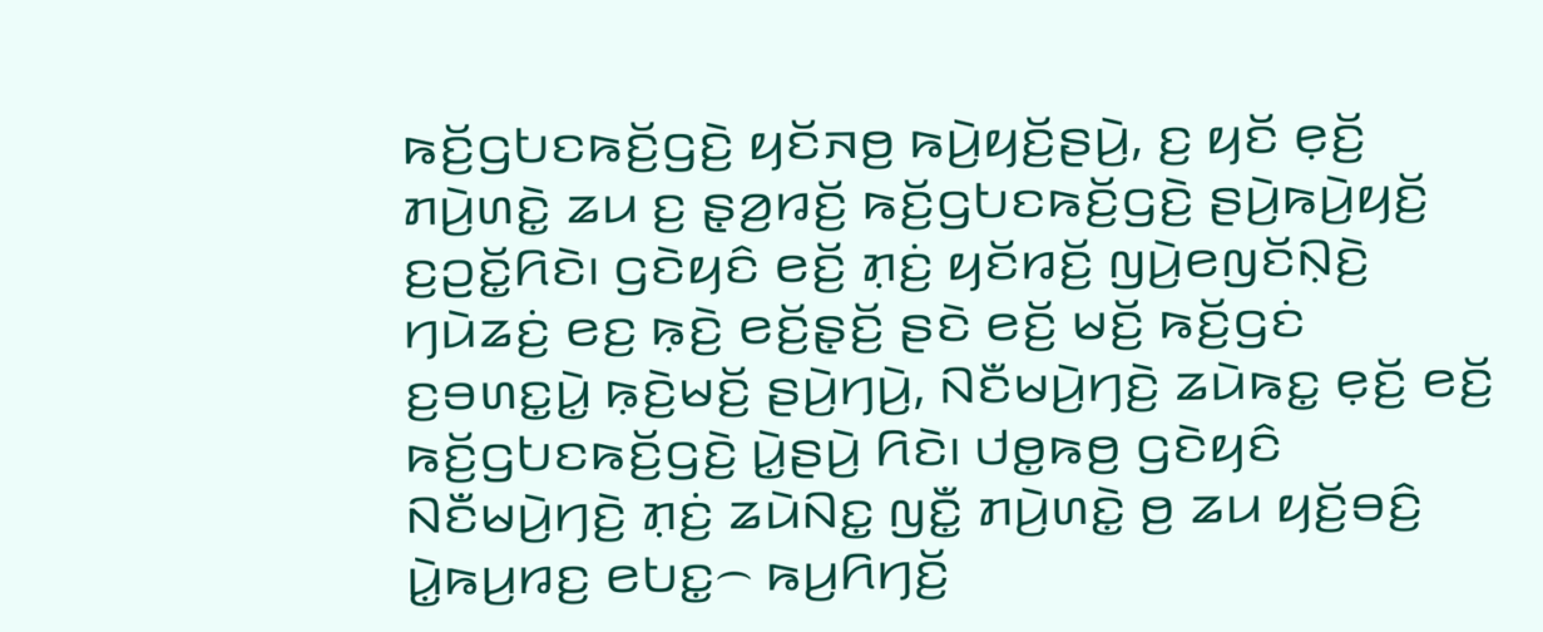ꤒꤢꤩ꤬ꤞꤝꤢꤒꤢꤩ꤬ꤞꤢꤧ꤬ ꤟꤢꤩꤏꤥ꤬ ꤒꤣꤧ꤬ꤟꤢꤩ꤬ꤔꤣꤧ꤬, ꤢ꤬ ꤟꤢꤩ ꤕ꤫ꤢꤩ꤬ ꤊꤣꤧ꤬ꤛꤢꤧ꤭ ꤘꤣ ꤢ꤬ ꤔ꤫ꤤ꤬ꤙꤢꤩ꤬ ꤒꤢꤩ꤬ꤞꤝꤢꤒꤢꤩ꤬ꤞꤢꤧ꤬ ꤔꤣꤧ꤬ꤒꤣꤧ꤬ꤟꤢꤩ꤬ ꤢ꤬ꤑꤢꤩ꤭ꤖꤢꤧ꤯ ꤞꤢꤧꤟꤢꤨ ꤕꤢꤩ꤬ ꤊ꤫ꤢꤦ꤬ ꤟꤢꤩꤙꤢꤩ꤬ ꤜꤣꤧ꤬ꤕꤜꤢꤩꤡ꤫ꤢꤧ꤬ ꤚꤣꤧꤘꤢꤦ꤬ ꤕꤢ꤬ ꤒ꤫ꤢꤧ꤬ ꤕꤢꤩ꤬ꤔ꤫ꤢꤩ꤬ ꤔꤢꤧ ꤕꤢꤩ꤬ ꤗꤢꤩ꤬ ꤒꤢꤩ꤬ꤞꤢꤦ ꤢ꤬ꤋꤛꤢ꤭ꤣꤧ꤭ ꤒ꤫ꤢꤧ꤬ꤗꤢꤩ꤬ ꤔꤣꤧ꤬ꤚꤣꤧ꤬, ꤡꤢꤪꤗꤣꤧ꤬ꤚꤢꤧ꤬ ꤘꤣꤧꤒꤢ꤭ ꤕ꤫ꤢꤩ꤬ ꤕꤢꤩ꤬ ꤒꤢꤩ꤬ꤞꤝꤢꤒꤢꤩ꤬ꤞꤢꤧ꤬ ꤣꤧ꤭ꤔꤣꤧ꤬ ꤖꤢꤧ꤯ ꤓꤥ꤭ꤒꤥ꤬ ꤞꤢꤧꤟꤢꤨ ꤡꤢꤪꤗꤣꤧ꤬ꤚꤢꤧ꤬ ꤊ꤫ꤢꤦ꤬ ꤘꤣꤧꤡꤢ꤭ ꤜꤢꤪ꤭ ꤊꤣꤧ꤬ꤛꤢꤧ꤭ ꤥ꤬ ꤘꤣ ꤟꤢꤩ꤬ꤋꤢꤨ꤬ ꤣꤧ꤭ꤒꤣ꤬ꤙꤢ꤬ ꤕꤝꤢ꤭꤮ ꤒꤣ꤬ꤖꤚꤢꤩ꤬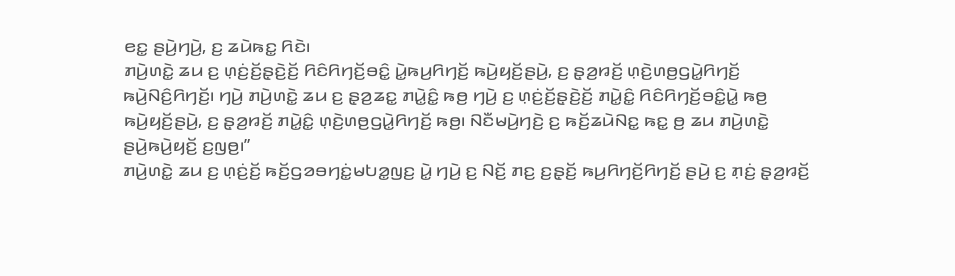ꤕꤢ꤭ ꤔꤣꤧ꤬ꤚꤣꤧ꤬, ꤢ꤬ ꤘꤣꤧꤒꤢ꤭ ꤖꤢꤧ꤯
ꤊꤣꤧ꤬ꤛꤢꤧ꤭ ꤘꤣ ꤢ꤬ ꤛ꤫ꤢꤦ꤬ꤢꤩ꤬ꤔ꤫ꤢꤧ꤬ꤢꤩ꤬ ꤖꤢꤨꤖꤚꤢꤩ꤬ꤋꤢꤨ꤭ ꤣꤧ꤭ꤒꤣ꤬ꤖꤚꤢꤩ꤬ ꤒꤣꤧ꤬ꤟꤢꤩ꤬ꤔꤣꤧ꤬, ꤢ꤬ ꤔ꤫ꤤ꤬ꤙꤢꤩ꤬ ꤛ꤫ꤢꤧ꤬ꤛꤥ꤬ꤞꤣꤧ꤭ꤖꤚꤢꤩ꤬ ꤒꤣꤧ꤬ꤡꤢꤨ꤬ꤖꤚꤢꤩ꤬꤯ ꤚꤣꤧ꤬ ꤊꤣꤧ꤬ꤛꤢꤧ꤭ ꤘꤣ ꤢ꤬ ꤔ꤫ꤤ꤬ꤘꤢ꤭ ꤊꤣꤧ꤭ꤢꤨ꤭ ꤒꤥ꤬ ꤚꤣꤧ꤬ ꤢ꤬ ꤛ꤫ꤢꤦ꤬ꤢꤩ꤬ꤔ꤫ꤢꤧ꤬ꤢꤩ꤬ ꤊꤣꤧ꤭ꤢꤨ꤭ ꤖꤢꤨꤖꤚꤢꤩ꤬ꤋꤢꤨ꤭ꤣꤧ꤭ ꤒꤥ꤬ ꤒꤣꤧ꤬ꤟꤢꤩ꤬ꤔꤣꤧ꤬, ꤢ꤬ ꤔ꤫ꤤ꤬ꤙꤢꤩ꤬ ꤊꤣꤧ꤭ꤢꤨ꤭ ꤛ꤫ꤢꤧ꤬ꤛꤥ꤬ꤞꤣꤧ꤭ꤖꤚꤢꤩ꤬ ꤒꤥ꤬꤯ ꤡꤢꤪꤗꤣꤧ꤬ꤚꤢꤧ꤬ ꤢ꤬ ꤒꤢꤩ꤬ꤘꤣꤧꤡꤢ꤭ ꤒꤢ꤭ ꤥ꤬ ꤘꤣ ꤊꤣꤧ꤬ꤛꤢꤧ꤭ ꤔꤣꤧ꤬ꤒꤣꤧ꤬ꤟꤢꤩ꤬ ꤢ꤬ꤜꤥ꤬꤯”
ꤊꤣꤧ꤬ꤛꤢꤧ꤭ ꤘꤣ ꤢ꤬ ꤛ꤫ꤢꤦ꤬ꤢꤩ꤬ ꤒꤢꤩ꤬ꤞꤤꤋꤚꤢꤦ꤭ꤗꤝꤤ꤭ꤜꤢ꤬ ꤣꤧ꤭ ꤚꤣꤧ꤬ ꤢ꤬ ꤡꤢꤩ꤬ ꤊꤢ꤬ ꤢ꤬ꤔ꤫ꤢꤩ꤬ ꤒꤣ꤬ꤖꤚꤢꤩ꤬ꤖꤚꤢꤩ꤬ ꤔꤣꤧ꤬ ꤢ꤬ ꤊ꤫ꤢꤦ꤬ ꤔ꤫ꤤ꤬ꤙꤢꤩ꤬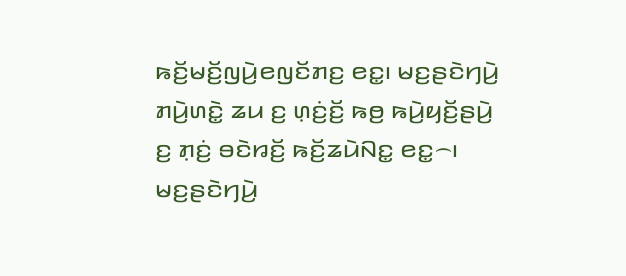ꤒꤢꤩ꤬ꤗꤢꤩ꤬ꤜꤣꤧ꤬ꤕꤜꤢꤩꤊꤢ꤬ ꤕꤢ꤭꤯ ꤗꤢ꤬ꤔꤢꤧꤚꤣꤧ꤬ ꤊꤣꤧ꤬ꤛꤢꤧ꤭ ꤘꤣ ꤢ꤬ ꤛ꤫ꤢꤦ꤬ꤢꤩ꤬ ꤒꤥ꤬ ꤒꤣꤧ꤬ꤟꤢꤩ꤬ꤔꤣꤧ꤬ ꤢ꤬ ꤊ꤫ꤢꤦ꤬ ꤋꤢꤧꤙꤢꤩ꤬ ꤒꤢꤩ꤬ꤘꤣꤧꤡꤢ꤭ ꤕꤢ꤭꤮꤯
ꤗꤢ꤬ꤔꤢꤧꤚꤣꤧ꤬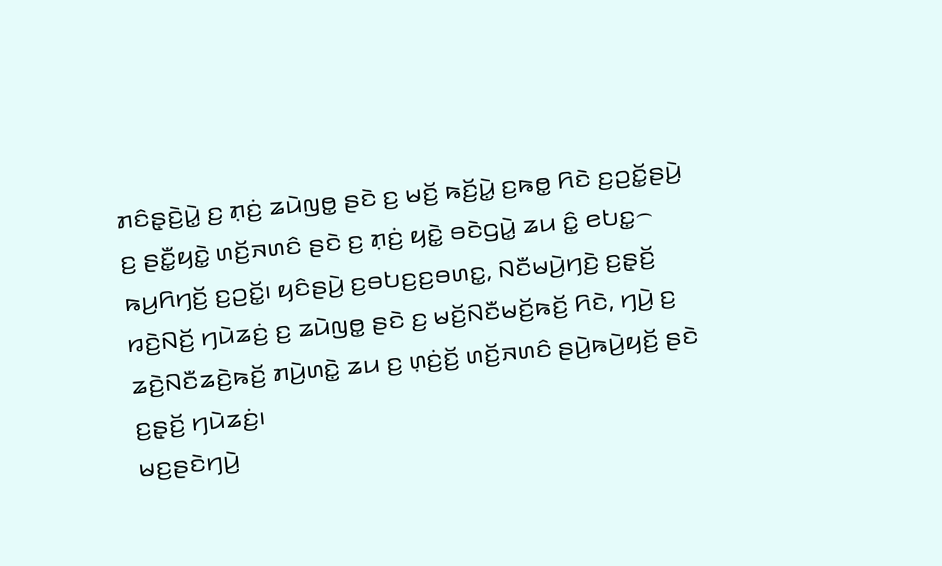ꤊꤢꤨꤔ꤫ꤢꤧ꤬ꤣꤧ꤭ ꤢ꤬ ꤊ꤫ꤢꤦ꤬ ꤘꤣꤧꤜꤥ꤭ ꤔꤢꤧ ꤢ꤬ ꤗꤢꤩ꤬ ꤒꤢꤩ꤬ꤣꤧ꤭ ꤢ꤬ꤒꤥ꤭ ꤖꤢꤧ ꤢ꤬ꤑꤢꤩ꤭ꤔꤣꤧ꤬ ꤢ꤬ ꤔꤢꤪ꤭ꤟꤢꤧ꤭ ꤛꤢꤩ꤬ꤏꤛꤢꤨ ꤔꤢꤧ ꤢ꤬ ꤊ꤫ꤢꤦ꤬ ꤟꤢꤧ꤭ ꤋꤢꤧꤞꤣꤧ꤭ ꤘꤣ ꤢꤨ꤭ ꤕꤝꤢ꤭꤮ ꤒꤣ꤬ꤖꤚꤢꤩ꤬ ꤢ꤬ꤑꤢꤩ꤭꤯ ꤟꤢꤨꤔꤣꤧ꤬ ꤢ꤬ꤋꤝꤢ꤬ꤢ꤬ꤋꤛꤢ꤭, ꤡꤢꤪꤗꤣꤧ꤬ꤚꤢꤧ꤬ ꤢ꤬ꤔ꤫ꤢꤩ꤬ ꤙꤢꤧ꤬ꤡꤢꤩ꤬ ꤚꤣꤧꤘꤢꤦ꤬ ꤢ꤬ ꤘꤣꤧꤜꤥ꤭ ꤔꤢꤧ ꤢ꤬ ꤗꤢꤩ꤬ꤡꤢꤪꤗꤢꤩ꤬ꤒꤢꤩ꤬ ꤖꤢꤧ, ꤚꤣꤧ꤬ ꤢ꤬ ꤘꤢꤧ꤬ꤡꤢꤪꤘꤢꤧ꤬ꤒꤢꤩ꤬ ꤊꤣꤧ꤬ꤛꤢꤧ꤭ ꤘꤣ ꤢ꤬ ꤛ꤫ꤢꤦ꤬ꤢꤩ꤬ ꤛꤢꤩ꤬ꤏꤛꤢꤨ ꤔꤣꤧ꤬ꤒꤣꤧ꤬ꤟꤢꤩ꤬ ꤔꤢꤧ ꤢ꤬ꤔ꤫ꤢꤩ꤬ ꤚꤣꤧꤘꤢꤦ꤬꤯
ꤗꤢ꤬ꤔꤢꤧꤚꤣꤧ꤬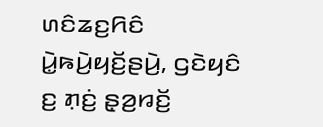ꤛꤢꤨꤘꤢ꤬ꤖꤢꤨ ꤣꤧ꤭ꤒꤣꤧ꤬ꤟꤢꤩ꤬ꤔꤣꤧ꤬, ꤞꤢꤧꤟꤢꤨ ꤢ꤬ ꤊ꤫ꤢꤦ꤬ ꤔ꤫ꤤ꤬ꤙꤢꤩ꤬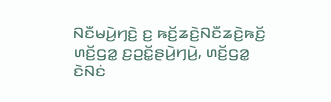ꤡꤢꤪꤗꤣꤧ꤬ꤚꤢꤧ꤬ ꤢ꤬ ꤒꤢꤩ꤬ꤘꤢꤧ꤬ꤡꤢꤪꤘꤢꤧ꤬ꤒꤢꤩ꤬ ꤛꤢꤩ꤬ꤞꤤ꤭ ꤢ꤬ꤑꤢꤩ꤭ꤔꤣꤧ꤬ꤚꤣꤧ꤬, ꤛꤢꤩ꤬ꤞꤤ꤭ ꤢꤧꤡꤢꤦ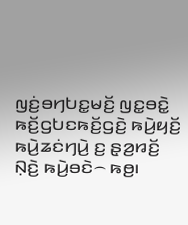ꤜꤢꤦ꤬ꤋꤚꤝꤢ꤭ꤗꤢꤩ꤬ ꤜꤢ꤭ꤋꤢꤧ꤭ ꤒꤢꤩ꤬ꤞꤝꤢꤒꤢꤩ꤬ꤞꤢꤧ꤬ ꤒꤣꤧ꤬ꤟꤢꤩ꤬ ꤒꤣꤧ꤬ꤘꤢꤦꤚꤣꤧ꤬ ꤢ꤬ ꤔ꤫ꤤ꤬ꤙꤢꤩ꤬ ꤡ꤫ꤢꤧ꤬ ꤒꤣꤧ꤬ꤋꤢꤧ꤮ ꤒꤥ꤬꤯